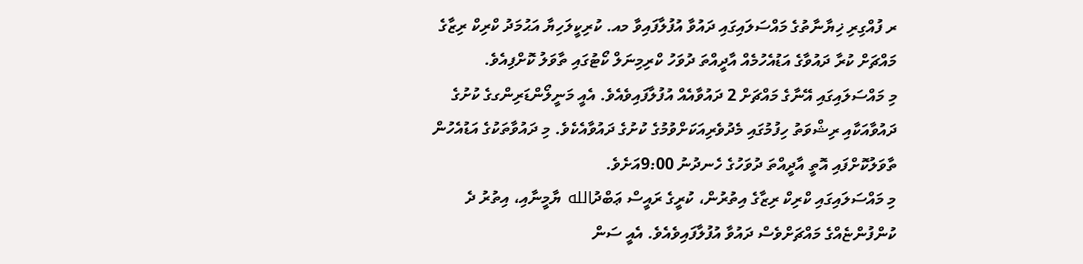ރ ފުއްގިރި ޚިޔާނާތުގެ މައްސަލައިގައި ދައުވާ އުފުލާފައިވާ މއ. ކުރިކީލަހިޔާ އަޙުމަދު ކްރިކް ރިޒާގެ މައްޗަށް ކުރާ ދައުވާގެ އަޑުއެހުމެއް އާދީއްތަ ދުވަހު ކްރިމިނަލް ކޯޓުގައި ތާވަލު ކޮށްފިއެވެ.
މި މައްސަލައިގައި އޭނާގެ މައްޗަށް 2 ދައުވާއެއް އުފުލާފައިވެއެވެ. އެއީ މަނީލޯންޑަރިންގގެ ކުށުގެ ދައުވާއަކާއި ރިޝްވަތު ހިފުމުގައި މެދުވެރިއަކަށްވުމުގެ ކުށުގެ ދައުވާއެކެވެ. މި ދައުވާތަކުގެ އަޑުއެހުން ތާވަލުކޮށްފައި އޮތީ އާދީއްތަ ދުވަހުގެ ހެނދުނު 9:00އަށެވެ.
މި މައްސަލައިގައި ކްރިކް ރިޒާގެ އިތުރުން، ކުރީގެ ރައީސް ޢަބްދުالله ޔާމީނާއި، އިތުރު ދެ ކުންފުންޏެއްގެ މައްޗަށްވެސް ދައުވާ އުފުލާފައިވެއެވެ. އެއީ ސަން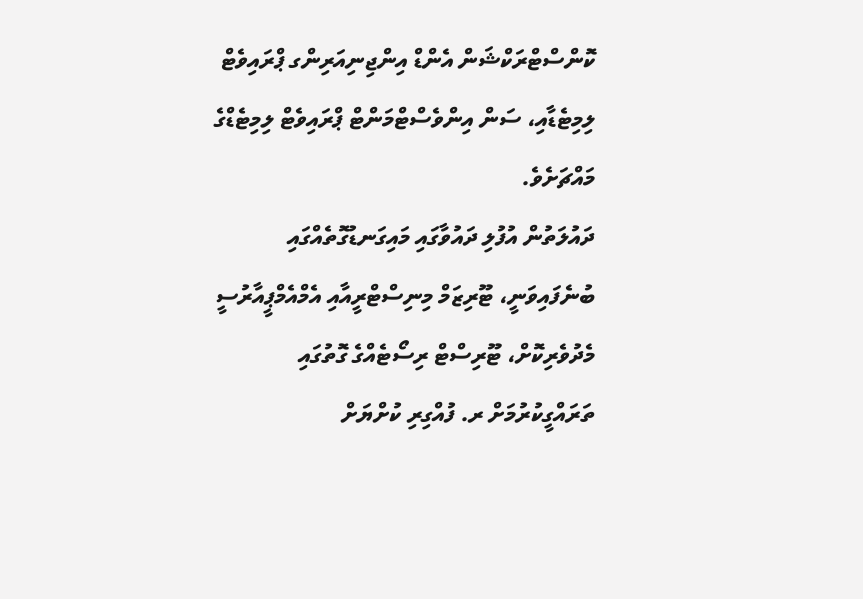ކޮންސްޓްރަކްޝަން އެންޑް އިންޖިނިއަރިންގ ޕްރައިވެޓް ލިމިޓެޑާއި، ސަން އިންވެސްޓްމަންޓް ޕްރައިވެޓް ލިމިޓެޑްގެ މައްޗަށެވެ.
ދައުލަތުން އުފުލި ދައުވާގައި މައިގަނޑުގޮތެއްގައި ބުނެފައިވަނީ، ޓޫރިޒަމް މިނިސްޓްރީއާއި އެމްއެމްޕީއާރުސީ މެދުވެރިކޮށް، ޓޫރިސްޓް ރިސޯޓެއްގެ ގޮތުގައި ތަރައްގީކުރުމަށް ރ. ފުއްގިރި ކުށްޔަށް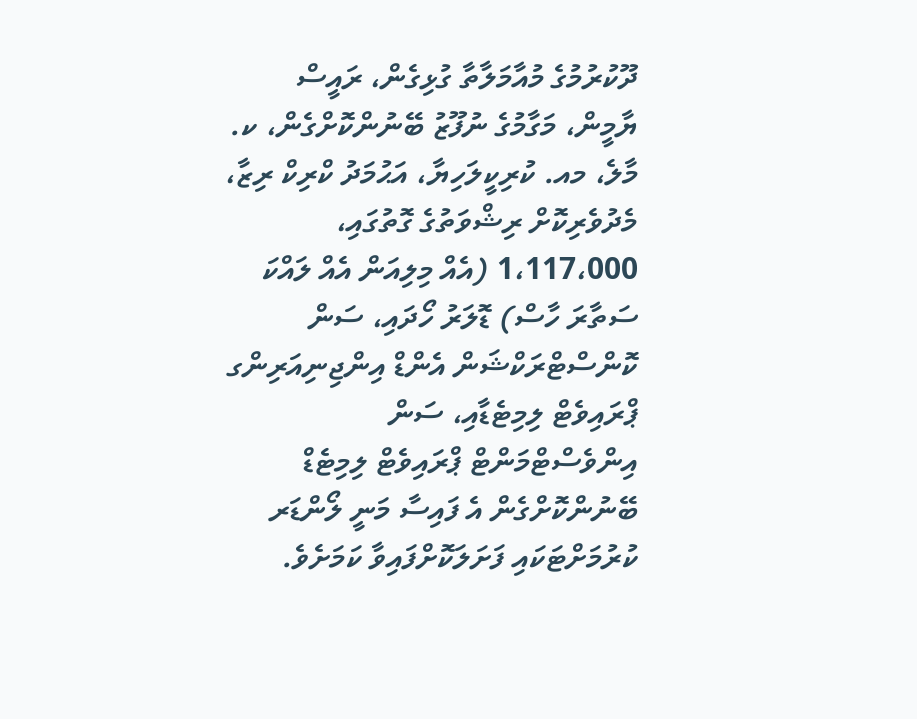ދޫކުރުމުގެ މުއާމަލާތާ ގުޅިގެން، ރައީސް ޔާމީން، މަގާމުގެ ނުފޫޒު ބޭނުންކޮށްގެން، ކ. މާލެ، މއ. ކުރިކީލަހިޔާ، އަޙުމަދު ކްރިކް ރިޒާ، މެދުވެރިކޮށް ރިޝްވަތުގެ ގޮތުގައި، 1،117،000 (އެއް މިލިއަން އެއް ލައްކަ ސަތާރަ ހާސް) ޑޮލަރު ހޯދައި، ސަން ކޮންސްޓްރަކްޝަން އެންޑް އިންޖިނިއަރިންގ ޕްރައިވެޓް ލިމިޓެޑާއި، ސަން އިންވެސްޓްމަންޓް ޕްރައިވެޓް ލިމިޓެޑް ބޭނުންކޮށްގެން އެ ފައިސާ މަނީ ލޯންޑަރ ކުރުމަށްޓަކައި ފަށަލަކޮށްފައިވާ ކަމަށެވެ.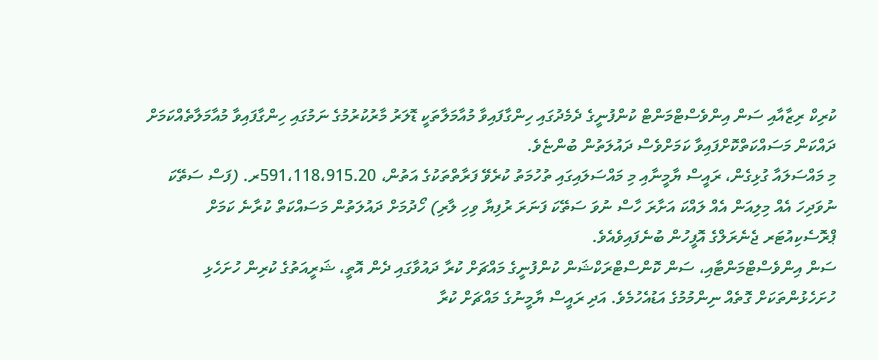ކުރިކް ރިޒާއާއި ސަން އިންވެސްޓްމަންޓް ކުންފުނީގެ ދެމެދުގައި ހިންގާފައިވާ މުއާމަލާތަކީ ޑޮލަރު މާރުކުރުމުގެ ނަމުގައި ހިންގާފައިވާ މުއާމަލާތެއްކަމަށް ދައްކަން މަސައްކަތްކޮށްފައިވާ ކަމަށްވެސް ދައުލަތުން ބުންޏެވެ.
މި މައްސަލައާ ގުޅިގެން، ރައީސް ޔާމީނާއި މި މައްސަލައިގައި ތުހުމަތު ކުރެވޭ ފަރާތްތަކުގެ އަތުން، 591،118،915.20ރ. (ފަސް ސަތޭކަ ނުވަދިހަ އެއް މިލިއަން އެއް ލައްކަ އަށާރަ ހާސް ނުވަ ސަތޭކަ ފަނަރަ ރުފިޔާ ވިހި ލާރި) ހޯދުމަށް ދައުލަތުން މަސައްކަތް ކުރާނެ ކަމަށް ޕްރޮސެކިއުޓަރ ޖެނެރަލްގެ އޮފީހުން ބުނެފައިވެއެވެ.
ސަން އިންވެސްޓްމަންޓާއި، ސަން ކޮންސްޓްރަކްޝަން ކުންފުނީގެ މައްޗަށް ކުރާ ދައުވާގައި ދެން އޮތީ، ޝަރީއަތުގެ ކުރިން ހުށަހެޅި ހުށަހެޅުންތަކަށް ގޮތެއް ނިންމުމުގެ އަޑުއެހުމެވެ. އަދި ރައީސް ޔާމީނުގެ މައްޗަށް ކުރާ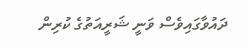ދައުވާގައިވެސް ވަނީ ޝަރީއަތުގެ ކުރިން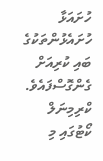ހުށައަޅާ ހުށައެޅުންތަކުގެ ބައި ކުރިއަށް ގެންގޮސްފައެވެ.
ކްރިމިނަލް ކޯޓުގައި މި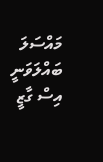މައްސަލަ ބައްލަވަނީ އިސް ގާޒީ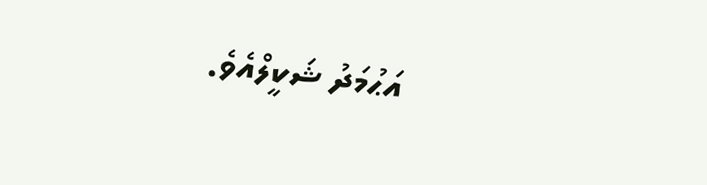އަޙުމަދު ޝަކީލްއެވެ.